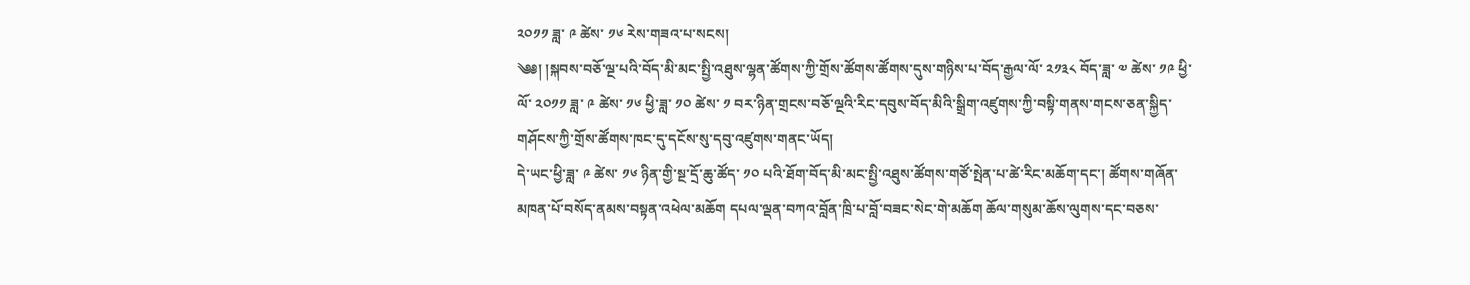༢༠༡༡ ཟླ་ ༩ ཚེས་ ༡༦ རེས་གཟའ་པ་སངས།
༄༅། །སྐབས་བཅོ་ལྔ་པའི་བོད་མི་མང་སྤྱི་འཐུས་ལྷན་ཚོགས་ཀྱི་གྲོས་ཚོགས་ཚོགས་དུས་གཉིས་པ་བོད་རྒྱལ་ལོ་ ༢༡༣༨ བོད་ཟླ་ ༧ ཚེས་ ༡༩ ཕྱི་ལོ་ ༢༠༡༡ ཟླ་ ༩ ཚེས་ ༡༦ ཕྱི་ཟླ་ ༡༠ ཚེས་ ༡ བར་ཉིན་གྲངས་བཅོ་ལྔའི་རིང་དབུས་བོད་མིའི་སྒྲིག་འཛུགས་ཀྱི་བསྟི་གནས་གངས་ཅན་སྐྱིད་གཤོངས་ཀྱི་གྲོས་ཚོགས་ཁང་དུ་དངོས་སུ་དབུ་འཛུགས་གནང་ཡོད།
དེ་ཡང་ཕྱི་ཟླ་ ༩ ཚེས་ ༡༦ ཉིན་གྱི་སྔ་དྲོ་ཆུ་ཚོད་ ༡༠ པའི་ཐོག་བོད་མི་མང་སྤྱི་འཐུས་ཚོགས་གཙོ་སྤེན་པ་ཚེ་རིང་མཆོག་དང་། ཚོགས་གཞོན་མཁན་པོ་བསོད་ནམས་བསྟན་འཕེལ་མཆོག དཔལ་ལྡན་བཀའ་བློན་ཁྲི་པ་བློ་བཟང་སེང་གེ་མཆོག ཆོལ་གསུམ་ཆོས་ལུགས་དང་བཅས་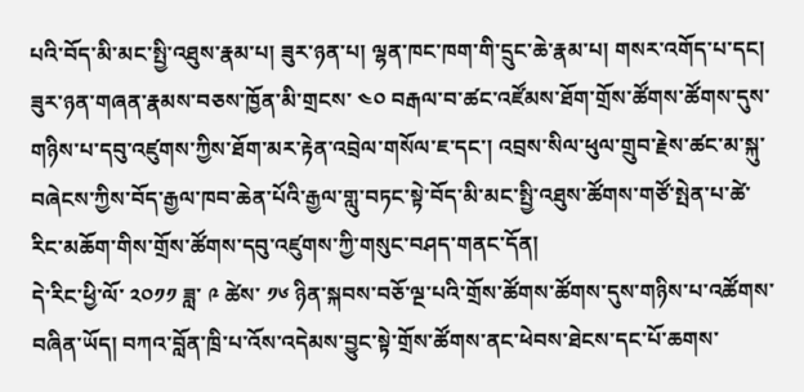པའི་བོད་མི་མང་སྤྱི་འཐུས་རྣམ་པ། ཟུར་ཉན་པ། ལྷན་ཁང་ཁག་གི་དྲུང་ཆེ་རྣམ་པ། གསར་འགོད་པ་དང། ཟུར་ཉན་གཞན་རྣམས་བཅས་ཁྱོན་མི་གྲངས་ ༤༠ བརྒལ་བ་ཚང་འཛོམས་ཐོག་གྲོས་ཚོགས་ཚོགས་དུས་གཉིས་པ་དབུ་འཛུགས་ཀྱིས་ཐོག་མར་རྟེན་འབྲེལ་གསོལ་ཇ་དང་། འབྲས་སིལ་ཕུལ་གྲུབ་རྗེས་ཚང་མ་སྐུ་བཞེངས་ཀྱིས་བོད་རྒྱལ་ཁབ་ཆེན་པོའི་རྒྱལ་གླུ་བཏང་སྟེ་བོད་མི་མང་སྤྱི་འཐུས་ཚོགས་གཙོ་སྤེན་པ་ཚེ་རིང་མཆོག་གིས་གྲོས་ཚོགས་དབུ་འཛུགས་ཀྱི་གསུང་བཤད་གནང་དོན།
དེ་རིང་ཕྱི་ལོ་ ༢༠༡༡ ཟླ་ ༩ ཚེས་ ༡༦ ཉིན་སྐབས་བཅོ་ལྔ་པའི་གྲོས་ཚོགས་ཚོགས་དུས་གཉིས་པ་འཚོགས་བཞིན་ཡོད། བཀའ་བློན་ཁྲི་པ་འོས་འདེམས་བྱུང་སྟེ་གྲོས་ཚོགས་ནང་ཕེབས་ཐེངས་དང་པོ་ཆགས་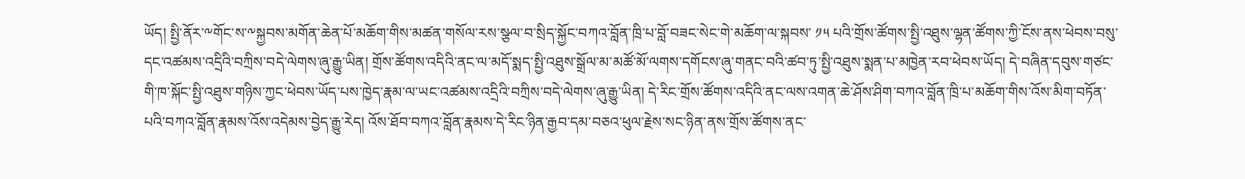ཡོད། སྤྱི་ནོར་༸གོང་ས་༸སྐྱབས་མགོན་ཆེན་པོ་མཆོག་གིས་མཚན་གསོལ་རས་སྩལ་བ་སྲིད་སྐྱོང་བཀའ་བློན་ཁྲི་པ་བློ་བཟང་སེང་གེ་མཆོག་ལ་སྐབས་ ༡༥ པའི་གྲོས་ཚོགས་སྤྱི་འཐུས་ལྷན་ཚོགས་ཀྱི་ངོས་ནས་ཕེབས་བསུ་དང་འཚམས་འདྲིའི་བཀྲིས་བདེ་ལེགས་ཞུ་རྒྱུ་ཡིན། གྲོས་ཚོགས་འདིའི་ནང་ལ་མདོ་སྨད་སྤྱི་འཐུས་སྒྲོལ་མ་མཚོ་མོ་ལགས་དགོངས་ཞུ་གནང་བའི་ཚབ་ཏུ་སྤྱི་འཐུས་སྨན་པ་མཁྱེན་རབ་ཕེབས་ཡོད། དེ་བཞིན་དབུས་གཙང་གི་ཁ་སྐོང་སྤྱི་འཐུས་གཉིས་ཀྱང་ཕེབས་ཡོད་པས་ཁྱེད་རྣམ་ལ་ཡང་འཚམས་འདྲིའི་བཀྲིས་བདེ་ལེགས་ཞུ་རྒྱུ་ཡིན། དེ་རིང་གྲོས་ཚོགས་འདིའི་ནང་ལས་འགན་ཆེ་ཤོས་ཤིག་བཀའ་བློན་ཁྲི་པ་མཆོག་གིས་འོས་མིག་བཏོན་པའི་བཀའ་བློན་རྣམས་འོས་འདེམས་བྱེད་རྒྱུ་རེད། འོས་ཐོབ་བཀའ་བློན་རྣམས་དེ་རིང་ཉིན་རྒྱབ་དམ་བཅའ་ཕུལ་རྗེས་སང་ཉིན་ནས་གྲོས་ཚོགས་ནང་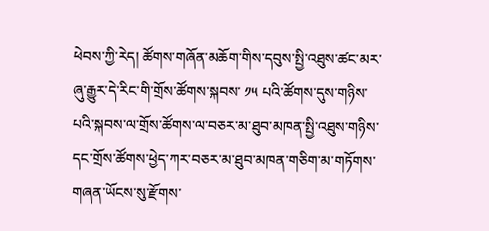ཕེབས་ཀྱི་རེད། ཚོགས་གཞོན་མཆོག་གིས་དབུས་སྤྱི་འཐུས་ཚང་མར་ཞུ་རྒྱུར་དེ་རིང་གི་གྲོས་ཚོགས་སྐབས་ ༡༥ པའི་ཚོགས་དུས་གཉིས་པའི་སྐབས་ལ་གྲོས་ཚོགས་ལ་བཅར་མ་ཐུབ་མཁན་སྤྱི་འཐུས་གཉིས་དང་གྲོས་ཚོགས་ཕྱེད་ཀར་བཅར་མ་ཐུབ་མཁན་གཅིག་མ་གཏོགས་གཞན་ཡོངས་སུ་རྫོགས་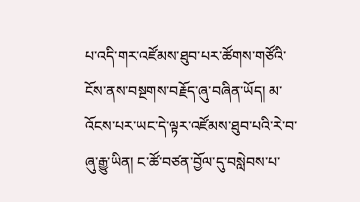པ་འདི་གར་འཛོམས་ཐུབ་པར་ཚོགས་གཙོའི་ངོས་ནས་བསྔགས་བརྗོད་ཞུ་བཞིན་ཡོད། མ་འོངས་པར་ཡང་དེ་ལྟར་འཛོམས་ཐུབ་པའི་རེ་བ་ཞུ་རྒྱུ་ཡིན། ང་ཚོ་བཙན་བྱོལ་དུ་བསླེབས་པ་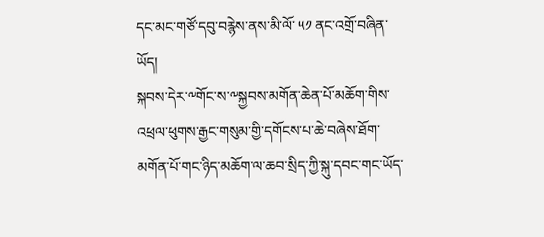དང་མང་གཙོ་དབུ་བརྙེས་ནས་མི་ལོ་ ༥༡ ནང་འགྲོ་བཞིན་ཡོད།
སྐབས་དེར་༸གོང་ས་༸སྐྱབས་མགོན་ཆེན་པོ་མཆོག་གིས་འཕྲལ་ཕུགས་རྒྱང་གསུམ་གྱི་དགོངས་པ་ཆེ་བཞེས་ཐོག་མགོན་པོ་གང་ཉིད་མཆོག་ལ་ཆབ་སྲིད་ཀྱི་སྐུ་དབང་གང་ཡོད་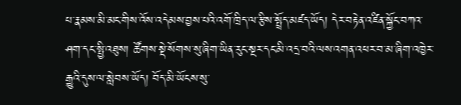པ་རྣམས་མི་མང་གིས་འོས་འདེམས་བྱས་པའི་འགོ་ཁྲིད་ལ་རྩིས་སྤྲོད་མཛད་ཡོད། དེར་བརྟེན་འཛིན་སྐྱོང་བཀའ་ཤག་དང་སྤྱི་འཐུས། ཚོགས་སྡེ་སོགས་སུ་ཞིག་ཡིན་རུང་སྔར་དང་མི་འདྲ་བའི་ལས་འགན་འཕར་བ་མ་ཞིག་འཁྱེར་རྒྱུའི་དུས་ལ་སླེབས་ཡོད། བོད་མི་ཡོངས་སུ་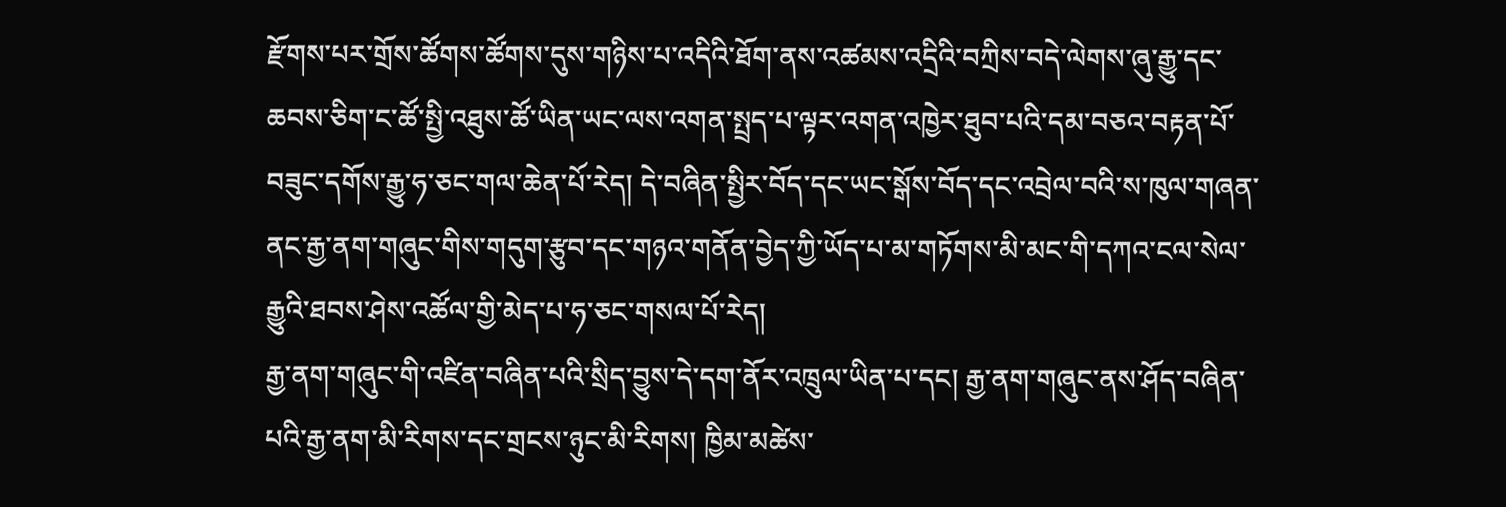རྫོགས་པར་གྲོས་ཚོགས་ཚོགས་དུས་གཉིས་པ་འདིའི་ཐོག་ནས་འཚམས་འདྲིའི་བཀྲིས་བདེ་ལེགས་ཞུ་རྒྱུ་དང་ཆབས་ཅིག་ང་ཚོ་སྤྱི་འཐུས་ཚོ་ཡིན་ཡང་ལས་འགན་སྤྲད་པ་ལྟར་འགན་འཁྱེར་ཐུབ་པའི་དམ་བཅའ་བརྟན་པོ་བཟུང་དགོས་རྒྱུ་ཧ་ཅང་གལ་ཆེན་པོ་རེད། དེ་བཞིན་སྤྱིར་བོད་དང་ཡང་སྒོས་བོད་དང་འབྲེལ་བའི་ས་ཁུལ་གཞན་ནང་རྒྱ་ནག་གཞུང་གིས་གདུག་རྩུབ་དང་གཉའ་གནོན་བྱེད་ཀྱི་ཡོད་པ་མ་གཏོགས་མི་མང་གི་དཀའ་ངལ་སེལ་རྒྱུའི་ཐབས་ཤེས་འཚོལ་གྱི་མེད་པ་ཧ་ཅང་གསལ་པོ་རེད།
རྒྱ་ནག་གཞུང་གི་འཛིན་བཞིན་པའི་སྲིད་བྱུས་དེ་དག་ནོར་འཁྲུལ་ཡིན་པ་དང། རྒྱ་ནག་གཞུང་ནས་ཤོད་བཞིན་པའི་རྒྱ་ནག་མི་རིགས་དང་གྲངས་ཉུང་མི་རིགས། ཁྱིམ་མཚེས་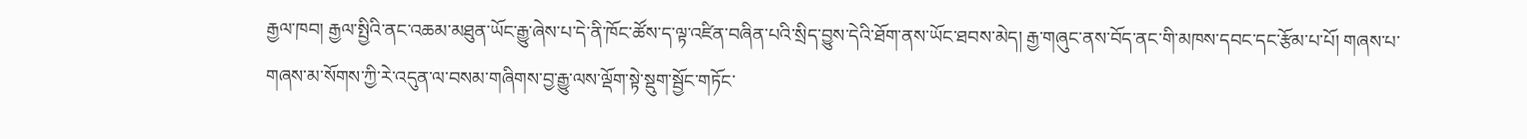རྒྱལ་ཁབ། རྒྱལ་སྤྱིའི་ནང་འཆམ་མཐུན་ཡོང་རྒྱུ་ཞེས་པ་དེ་ནི་ཁོང་ཚོས་ད་ལྟ་འཛིན་བཞིན་པའི་སྲིད་བྱུས་དེའི་ཐོག་ནས་ཡོང་ཐབས་མེད། རྒྱ་གཞུང་ནས་བོད་ནང་གི་མཁས་དབང་དང་རྩོམ་པ་པོ། གཞས་པ་གཞས་མ་སོགས་ཀྱི་རེ་འདུན་ལ་བསམ་གཞིགས་བྱ་རྒྱུ་ལས་ལྡོག་སྟེ་སྡུག་སྦྱོང་གཏོང་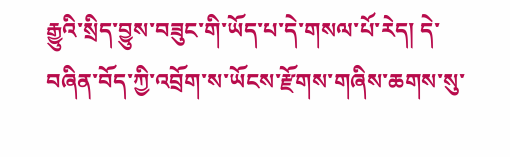རྒྱུའི་སྲིད་བྱུས་བཟུང་གི་ཡོད་པ་དེ་གསལ་པོ་རེད། དེ་བཞིན་བོད་ཀྱི་འབྲོག་ས་ཡོངས་རྫོགས་གཞིས་ཆགས་སུ་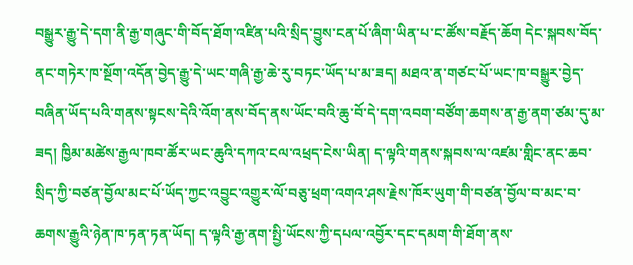བསྒྱུར་རྒྱུ་དེ་དག་ནི་རྒྱ་གཞུང་གི་བོད་ཐོག་འཛིན་པའི་སྲིད་བྱུས་ངན་པོ་ཞིག་ཡིན་པ་ང་ཚོས་བརྗོད་ཆོག དེང་སྐབས་བོད་ནང་གཏེར་ཁ་སྔོག་འདོན་བྱེད་རྒྱུ་དེ་ཡང་གཞི་རྒྱ་ཆེ་རུ་བཏང་ཡོད་པ་མ་ཟད། མཐའ་ན་གཙང་པོ་ཡང་ཁ་བསྒྱུར་བྱེད་བཞིན་ཡོད་པའི་གནས་སྟངས་དེའི་འོག་ནས་བོད་ནས་ཡོང་བའི་ཆུ་བོ་དེ་དག་འབག་བཙོག་ཆགས་ན་རྒྱ་ནག་ཙམ་དུ་མ་ཟད། ཁྱིམ་མཚེས་རྒྱལ་ཁབ་ཚོར་ཡང་ཆུའི་དཀའ་ངལ་འཕྲད་ངེས་ཡིན། ད་ལྟའི་གནས་སྐབས་ལ་འཛམ་གླིང་ནང་ཆབ་སྲིད་ཀྱི་བཙན་བྱོལ་མང་པོ་ཡོད་ཀྱང་འབྱུང་འགྱུར་ལོ་བཅུ་ཕྲག་འགའ་ཤས་རྗེས་ཁོར་ཡུག་གི་བཙན་བྱོལ་བ་མང་བ་ཆགས་རྒྱུའི་ཉེན་ཁ་ཏན་ཏན་ཡོད། ད་ལྟའི་རྒྱ་ནག་སྤྱི་ཡོངས་ཀྱི་དཔལ་འབྱོར་དང་དམག་གི་ཐོག་ནས་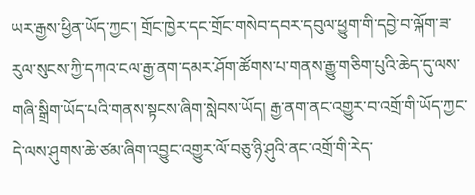ཡར་རྒྱས་ཕྱིན་ཡོད་ཀྱང་། གྲོང་ཁྱེར་དང་གྲོང་གསེབ་དབར་དབུལ་ཕྱུག་གི་དབྱེ་བ་ལྐོག་ཟ་རུལ་སུངས་ཀྱི་དཀའ་ངལ་རྒྱ་ནག་དམར་ཤོག་ཚོགས་པ་གནས་རྒྱུ་གཅིག་པུའི་ཆེད་དུ་ལས་གཞི་སྒྲིག་ཡོད་པའི་གནས་སྟངས་ཞིག་སླེབས་ཡོད། རྒྱ་ནག་ནང་འགྱུར་བ་འགྲོ་གི་ཡོད་ཀྱང་དེ་ལས་ཤུགས་ཆེ་ཙམ་ཞིག་འབྱུང་འགྱུར་ལོ་བཅུ་ཉི་ཤུའི་ནང་འགྲོ་གི་རེད་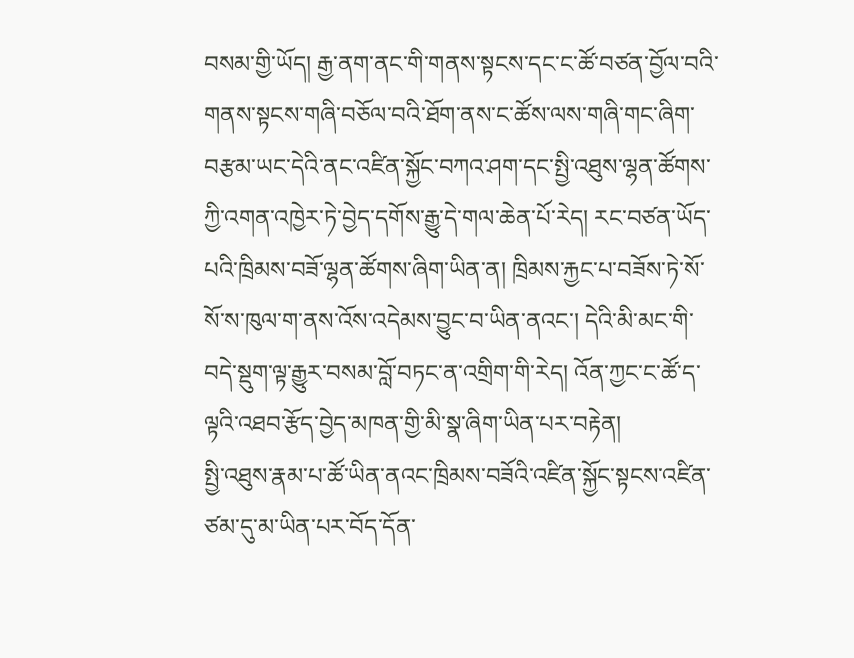བསམ་གྱི་ཡོད། རྒྱ་ནག་ནང་གི་གནས་སྟངས་དང་ང་ཚོ་བཙན་བྱོལ་བའི་གནས་སྟངས་གཞི་བཅོལ་བའི་ཐོག་ནས་ང་ཚོས་ལས་གཞི་གང་ཞིག་བརྩམ་ཡང་དེའི་ནང་འཛིན་སྐྱོང་བཀའ་ཤག་དང་སྤྱི་འཐུས་ལྷན་ཚོགས་ཀྱི་འགན་འཁྱེར་ཏེ་བྱེད་དགོས་རྒྱུ་དེ་གལ་ཆེན་པོ་རེད། རང་བཙན་ཡོད་པའི་ཁྲིམས་བཟོ་ལྷན་ཚོགས་ཞིག་ཡིན་ན། ཁྲིམས་རྐྱང་པ་བཟོས་ཏེ་སོ་སོ་ས་ཁུལ་ག་ནས་འོས་འདེམས་བྱུང་བ་ཡིན་ནའང་། དེའི་མི་མང་གི་བདེ་སྡུག་ལྟ་རྒྱུར་བསམ་བློ་བཏང་ན་འགྲིག་གི་རེད། འོན་ཀྱང་ང་ཚོ་ད་ལྟའི་འཐབ་རྩོད་བྱེད་མཁན་གྱི་མི་སྣ་ཞིག་ཡིན་པར་བརྟེན།
སྤྱི་འཐུས་རྣམ་པ་ཚོ་ཡིན་ནའང་ཁྲིམས་བཟོའི་འཛིན་སྐྱོང་སྟངས་འཛིན་ཙམ་དུ་མ་ཡིན་པར་བོད་དོན་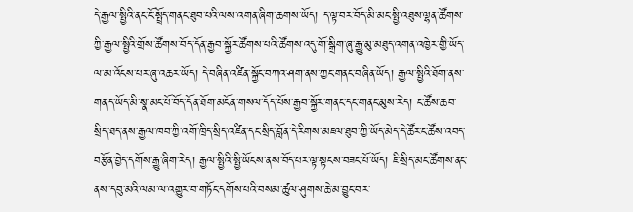དེ་རྒྱལ་སྤྱིའི་ནང་ངོ་སྤྲོད་གནང་ཐུབ་པའི་ལས་འགན་ཞིག་ཆགས་ཡོད། ད་ལྟ་བར་བོད་མི་མང་སྤྱི་འཐུས་ལྷན་ཚོགས་ཀྱི་རྒྱལ་སྤྱིའི་གྲོས་ཚོགས་བོད་དོན་རྒྱབ་སྐྱོར་ཚོགས་པའི་ཚོགས་འདུ་གོ་སྒྲིག་ཞུ་རྒྱུ་མུ་མཐུད་འགན་འཁྱེར་གྱི་ཡོད་ལ་མ་འོངས་པར་ཞུ་འཆར་ཡོད། དེ་བཞིན་འཛིན་སྐྱོང་བཀའ་ཤག་ནས་ཀྱང་གནང་བཞིན་ཡོད། རྒྱལ་སྤྱིའི་ཐོག་ནས་གནད་ཡོད་མི་སྣ་མང་པོ་བོད་དོན་ཐོག་མངོན་གསལ་དོད་པོས་རྒྱབ་སྐྱོར་གནང་དང་གནང་མུས་རེད། ང་ཚོས་ཆབ་སྲིད་ཐད་ནས་རྒྱལ་ཁབ་ཀྱི་འགོ་ཁྲིད་སྲིད་འཛིན་དང་སྲིད་བློན་དེ་རིགས་མཇལ་ཐུབ་ཀྱི་ཡོད་མེད་དེ་ཚོར་ང་ཚོས་འབད་བརྩོན་བྱེད་དགོས་རྒྱུ་ཞིག་རེད། རྒྱལ་སྤྱིའི་སྤྱི་ཡོངས་ནས་བོད་པར་ལྟ་སྟངས་བཟང་པོ་ཡོད། ཇི་སྲིད་མང་ཚོགས་ནང་ནས་དབུ་མའི་ལམ་ལ་འགྱུར་བ་གཏོང་དགོས་པའི་བསམ་ཚུལ་ཤུགས་ཆེ་མ་བྱུང་བར་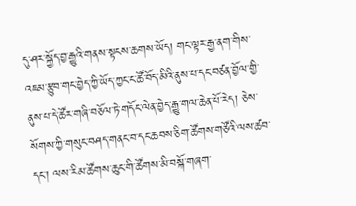དུ་ཤར་སྐྱོད་བྱ་རྒྱུའི་གནས་སྟངས་ཆགས་ཡོད། གང་ལྟར་རྒྱ་ནག་གིས་འཇམ་རྩུབ་གང་བྱེད་ཀྱི་ཡོད་ཀྱང་ང་ཚོ་བོད་མིའི་ནུས་པ་དང་བཙན་བྱོལ་གྱི་ནུས་པ་དེ་ཚོར་གཞི་བཅོལ་ཏེ་གདོང་ལེན་བྱེད་རྒྱུ་གལ་ཆེན་པོ་རེད། ཅེས་སོགས་ཀྱི་གསུང་བཤད་གནང་བ་དང་ཆབས་ཅིག་ཚོགས་གཙོའི་ལས་ཚབ་དང་། ལས་རིམ་ཚོགས་ཆུང་གི་ཚོགས་མི་བསྐོ་གཞག་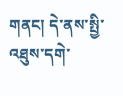གནང། དེ་ནས་སྤྱི་འཐུས་དགེ་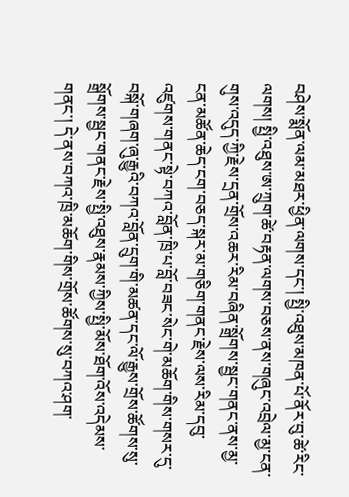བཤེས་སྨོན་ལམ་མཐར་ཕྱིན་ལགས་དང་། སྤྱི་འཐུས་མཁན་པོ་ནོར་བུ་ཚེ་རིང་ལགས། སྤྱི་འཐུས་ཨ་ཀྲུག་ཚེ་བརྟན་ལགས་བཅས་ནས་གཞུང་འབྲེལ་མྱ་ངན་གུས་འདུད་ཀྱི་རྗེས་དྲན་གྲོས་འཆར་རིམ་བཞིན་སྒྲོགས་སྦྱང་གནང་ནས་མྱ་ངན་མཚོན་ཆེད་ངག་བཅད་སྐར་མ་གཅིག་གནང་རྗེས་ལས་རིམ་དབུ་འཛུགས་གནང་སྟེ་བཀའ་བློན་ཁྲི་པ་བློ་བཟང་སེང་གེ་མཆོག་གིས་གསར་དུ་བསྐོ་གཞག་ཞུ་རྒྱུའི་བཀའ་བློན་དྲུག་གི་མཚན་དང་ལོ་རྒྱུས་གྲོས་ཚོགས་སུ་སྒྲོགས་སྦྱང་གནང་རྗེས་སྤྱི་འཐུས་རྣམས་ཀྱིས་སྤྱི་མོས་ཐོག་འོས་འདེམས་གནང་། དེ་ནས་བཀའ་ཁྲི་མཆོག་གིས་གྲོས་ཚོགས་སུ་བཀའ་ཤག་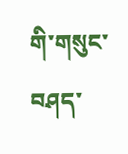གི་གསུང་བཤད་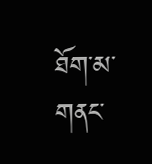ཐོག་མ་གནང་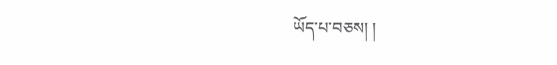ཡོད་པ་བཅས། །